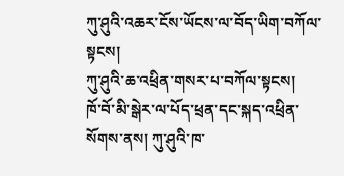ཀུ་ཤུའི་འཆར་ངོས་ཡོངས་ལ་བོད་ཡིག་བཀོལ་སྟངས།
ཀུ་ཤུའི་ཆ་འཕྲིན་གསར་པ་བཀོལ་སྟངས།
ཁོ་བོ་མི་སྒེར་ལ་པོད་ཕྲན་དང་སྐད་འཕྲིན་སོགས་ནས། ཀུ་ཤུའི་ཁ་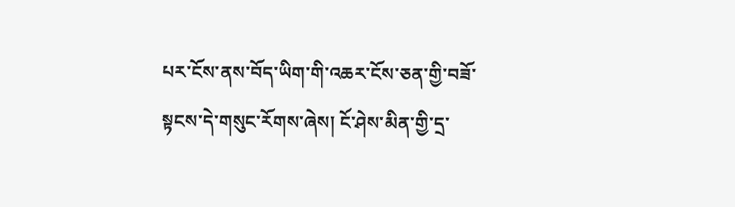པར་ངོས་ནས་བོད་ཡིག་གི་འཆར་ངོས་ཅན་གྱི་བཟོ་སྟངས་དེ་གསུང་རོགས་ཞེས། ངོ་ཤེས་མིན་གྱི་དྲ་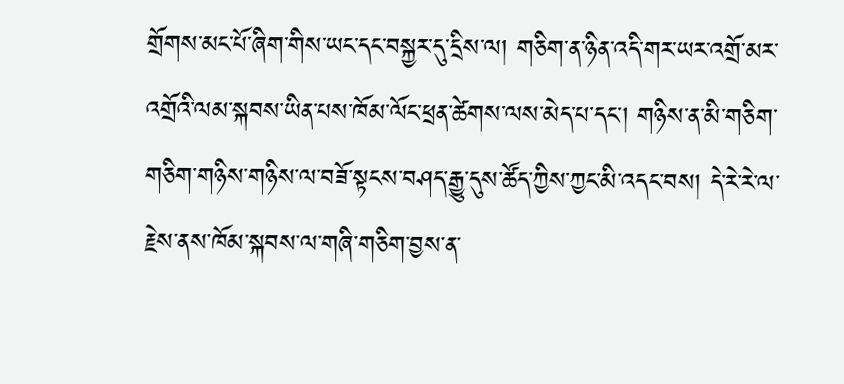གྲོགས་མང་པོ་ཞིག་གིས་ཡང་དང་བསྐྱར་དུ་དྲིས་ལ། གཅིག་ན་ཉིན་འདི་གར་ཡར་འགྲོ་མར་འགྲོའི་ལམ་སྐབས་ཡིན་པས་ཁོམ་ལོང་ཕྲན་ཚེགས་ལས་མེད་པ་དང་། གཉིས་ན་མི་གཅིག་གཅིག་གཉིས་གཉིས་ལ་བཟོ་སྟངས་བཤད་རྒྱུ་དུས་ཚོད་ཀྱིས་ཀྱང་མི་འདང་བས། དེ་རེ་རེ་ལ་རྗེས་ནས་ཁོམ་སྐབས་ལ་གཞི་གཅིག་བྱས་ན་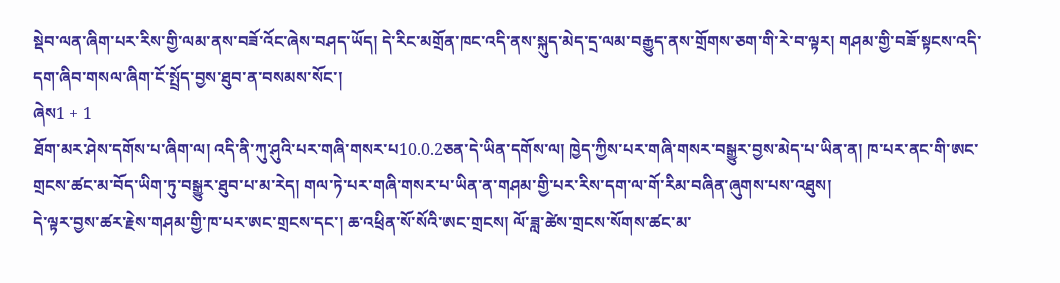སྡེབ་ལན་ཞིག་པར་རིས་གྱི་ལམ་ནས་བཟོ་འོང་ཞེས་བཤད་ཡོད། དེ་རིང་མགྲོན་ཁང་འདི་ནས་སྐུད་མེད་དྲ་ལམ་བརྒྱུད་ནས་གྲོགས་ཅག་གི་རེ་བ་ལྟར། གཤམ་གྱི་བཟོ་སྟངས་འདི་དག་ཞིབ་གསལ་ཞིག་ངོ་སྤྲོད་བྱས་ཐུབ་ན་བསམས་སོང་།
ཞེས1 + 1
ཐོག་མར་ཤེས་དགོས་པ་ཞིག་ལ། འདི་ནི་ཀུ་ཤུའི་པར་གཞི་གསར་པ10.0.2ཅན་དེ་ཡིན་དགོས་ལ། ཁྱེད་ཀྱིས་པར་གཞི་གསར་བསྒྱུར་བྱས་མེད་པ་ཡིན་ན། ཁ་པར་ནང་གི་ཨང་གྲངས་ཚང་མ་བོད་ཡིག་ཏུ་བསྒྱུར་ཐུབ་པ་མ་རེད། གལ་ཏེ་པར་གཞི་གསར་པ་ཡིན་ན་གཤམ་གྱི་པར་རིས་དག་ལ་གོ་རིམ་བཞིན་ཞུགས་པས་འཐུས།
དེ་ལྟར་བྱས་ཚར་རྗེས་གཤམ་གྱི་ཁ་པར་ཨང་གྲངས་དང་། ཆ་འཕྲིན་སོ་སོའི་ཨང་གྲངས། ལོ་ཟླ་ཚེས་གྲངས་སོགས་ཚང་མ་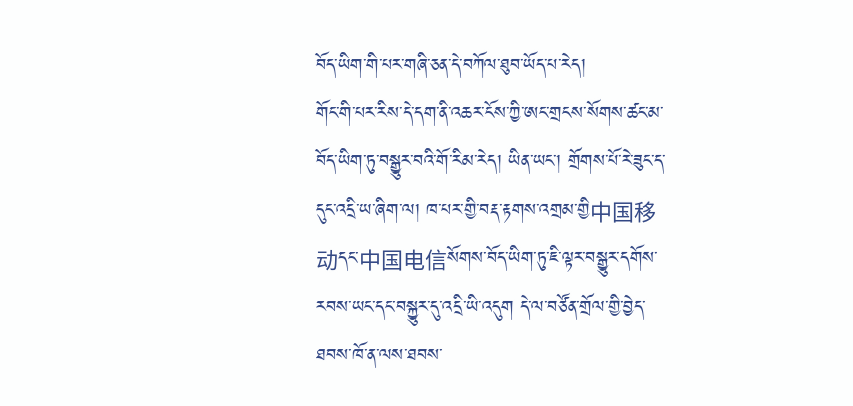བོད་ཡིག་གི་པར་གཞི་ཅན་དེ་བཀོལ་ཐུབ་ཡོད་པ་རེད།
གོང་གི་པར་རིས་དེ་དག་ནི་འཆར་ངོས་ཀྱི་ཨང་གྲངས་སོགས་ཚང་མ་བོད་ཡིག་ཏུ་བསྒྱུར་བའི་གོ་རིམ་རེད། ཡིན་ཡང་། གྲོགས་པོ་རེ་ཟུང་ད་དུང་འདྲི་ཡ་ཞིག་ལ། ཁ་པར་གྱི་བརྡ་རྟགས་འགྲམ་གྱི中国移动དང་中国电信སོགས་བོད་ཡིག་ཏུ་ཇི་ལྟར་བསྒྱུར་དགོས་རབས་ཡང་དང་བསྐྱུར་དུ་འདྲི་ཡི་འདུག དེ་ལ་བཙོན་གྲོལ་གྱི་བྱེད་ཐབས་ཁོ་ན་ལས་ཐབས་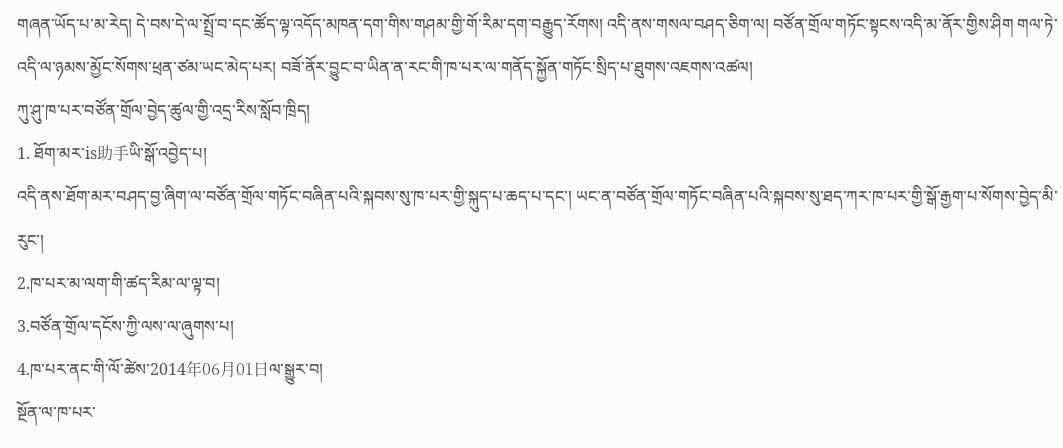གཞན་ཡོད་པ་མ་རེད། དེ་བས་དེ་ལ་སྤྲོ་བ་དང་ཚོད་ལྟ་འདོད་མཁན་དག་གིས་གཤམ་གྱི་གོ་རིམ་དག་བརྒྱུད་རོགས། འདི་ནས་གསལ་བཤད་ཅིག་ལ། བཙོན་གྲོལ་གཏོང་སྟངས་འདི་མ་ནོར་གྱིས་ཤིག གལ་ཏེ་འདི་ལ་ཉམས་མྱོང་སོགས་ཕྲན་ཙམ་ཡང་མེད་པར། བཟོ་ནོར་བྱུང་བ་ཡིན་ན་རང་གི་ཁ་པར་ལ་གནོད་སྐྱོན་གཏོང་སྲིད་པ་ཐུགས་འཇགས་འཚལ།
ཀུ་ཤུ་ཁ་པར་བཙོན་གྲོལ་བྱེད་ཚུལ་གྱི་འདྲ་རིས་སློབ་ཁྲིད།
1. ཐོག་མར་is助手ཡི་སྒོ་འབྱེད་པ།
འདི་ནས་ཐོག་མར་བཤད་བྱ་ཞིག་ལ་བཙོན་གྲོལ་གཏོང་བཞིན་པའི་སྐབས་སུ་ཁ་པར་གྱི་སྐུད་པ་ཆད་པ་དང་། ཡང་ན་བཙོན་གྲོལ་གཏོང་བཞིན་པའི་སྐབས་སུ་ཐད་ཀར་ཁ་པར་གྱི་སྒོ་རྒྱག་པ་སོགས་བྱེད་མི་རུང་།
2.ཁ་པར་མ་ལག་གི་ཚད་རིམ་ལ་ལྟ་བ།
3.བཙོན་གྲོལ་དངོས་ཀྱི་ལས་ལ་ཞུགས་པ།
4.ཁ་པར་ནང་གི་ལོ་ཚེས་2014年06月01日ལ་སྒྱུར་བ།
སྔོན་ལ་ཁ་པར་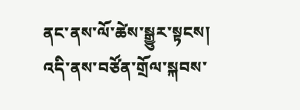ནང་ནས་ལོ་ཚེས་སྒྱུར་སྟངས།
འདི་ནས་བཙོན་གྲོལ་སྐབས་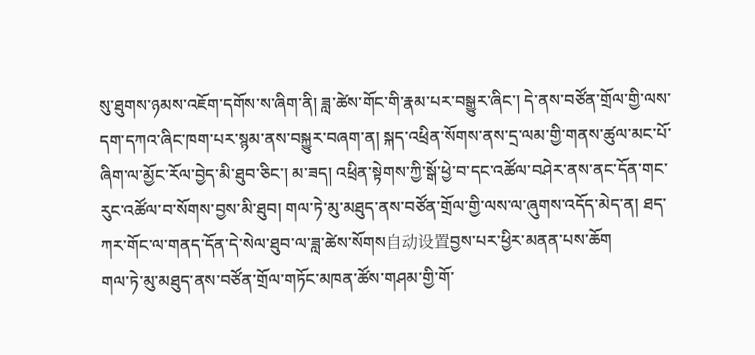སུ་ཐུགས་ཉམས་འཇོག་དགོས་ས་ཞིག་ནི། ཟླ་ཚེས་གོང་གི་རྣམ་པར་བསྒྱུར་ཞིང་། དེ་ནས་བཙོན་གྲོལ་གྱི་ལས་དག་དཀའ་ཞིང་ཁག་པར་སྙམ་ནས་བསྐྱུར་བཞག་ན། སྐད་འཕྲིན་སོགས་ནས་དྲ་ལམ་གྱི་གནས་ཚུལ་མང་པོ་ཞིག་ལ་མྱོང་རོལ་བྱེད་མི་ཐུབ་ཅིང་། མ་ཟད། འཕྲིན་སྟེགས་ཀྱི་སྒོ་ཕྱེ་བ་དང་འཚོལ་བཤེར་ནས་ནང་དོན་གང་རུང་འཚོལ་བ་སོགས་བྱས་མི་ཐུབ། གལ་ཏེ་མུ་མཐུད་ནས་བཙོན་གྲོལ་གྱི་ལས་ལ་ཞུགས་འདོད་མེད་ན། ཐད་ཀར་གོང་ལ་གནད་དོན་དེ་སེལ་ཐུབ་ལ་ཟླ་ཚེས་སོགས自动设置བྱས་པར་ཕྱིར་མནན་པས་ཆོག
གལ་ཏེ་མུ་མཐུད་ནས་བཙོན་གྲོལ་གཏོང་མཁན་ཚོས་གཤམ་གྱི་གོ་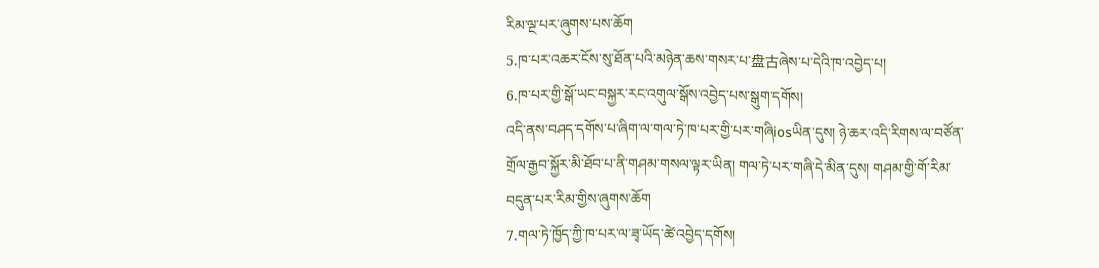རིམ་ལྔ་པར་ཞུགས་པས་ཆོག
5.ཁ་པར་འཆར་ངོས་སུ་ཐོན་པའི་མཉེན་ཆས་གསར་པ་盘古ཞེས་པ་དེའི་ཁ་འབྱེད་པ།
6.ཁ་པར་གྱི་སྒོ་ཡང་བསྐྱར་རང་འགུལ་སྒོས་འབྱེད་པས་སྒུག་དགོས།
འདི་ནས་བཤད་དགོས་པ་ཞིག་ལ་གལ་ཏེ་ཁ་པར་གྱི་པར་གཞིiosཡིན་དུས། ཉེ་ཆར་འདི་རིགས་ལ་བཙོན་གྲོལ་རྒྱབ་སྐྱོར་མི་ཐོབ་པ་ནི་གཤམ་གསལ་ལྟར་ཡིན། གལ་ཏེ་པར་གཞི་དེ་མིན་དུས། གཤམ་གྱི་གོ་རིམ་བདུན་པར་རིམ་གྱིས་ཞུགས་ཆོག
7.གལ་ཏེ་ཁྱོད་ཀྱི་ཁ་པར་ལ་ཟྭ་ཡོད་ཚེ་འབྱེད་དགོས།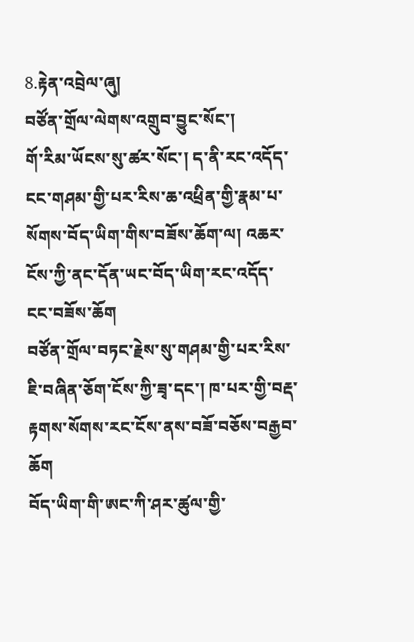8.རྟེན་འབྲེལ་ཞུ།
བཙོན་གྲོལ་ལེགས་འགྲུབ་བྱུང་སོང་།
གོ་རིམ་ཡོངས་སུ་ཚར་སོང་། ད་ནི་རང་འདོད་ངང་གཤམ་གྱི་པར་རིས་ཆ་འཕྲིན་གྱི་རྣམ་པ་སོགས་བོད་ཡིག་གིས་བཟོས་ཆོག་ལ། འཆར་ངོས་ཀྱི་ནང་དོན་ཡང་བོད་ཡིག་རང་འདོད་ངང་བཟོས་ཆོག
བཙོན་གྲོལ་བཏང་རྗེས་སུ་གཤམ་གྱི་པར་རིས་ཇི་བཞིན་ཅོག་ངོས་ཀྱི་ཟྭ་དང་། ཁ་པར་གྱི་བརྡ་རྟགས་སོགས་རང་ངོས་ནས་བཟོ་བཅོས་བརྒྱབ་ཆོག
བོད་ཡིག་གི་ཨང་ཀི་ཤར་ཚུལ་གྱི་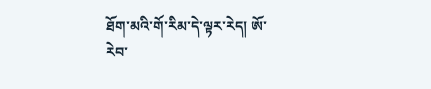ཐོག་མའི་གོ་རིམ་དེ་ལྟར་རེད། ཨོ་རེབ་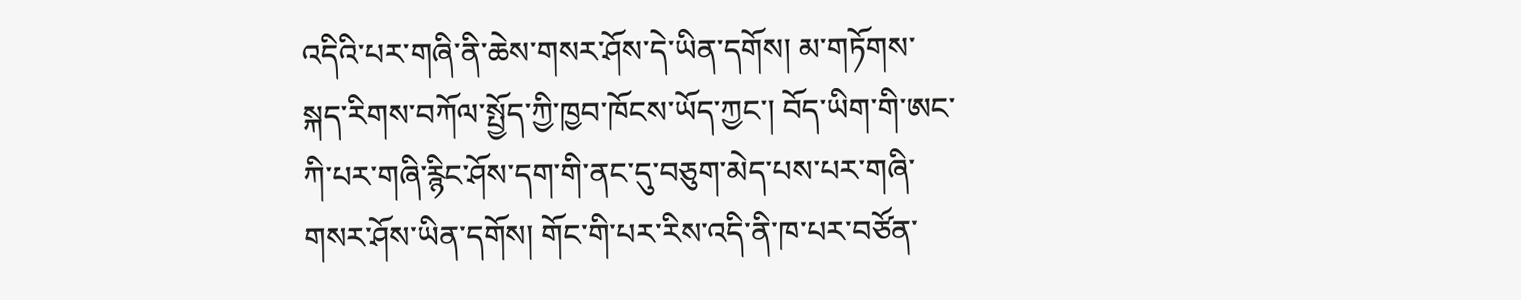འདིའི་པར་གཞི་ནི་ཆེས་གསར་ཤོས་དེ་ཡིན་དགོས། མ་གཏོགས་སྐད་རིགས་བཀོལ་སྤྱོད་ཀྱི་ཁྱབ་ཁོངས་ཡོད་ཀྱང་། བོད་ཡིག་གི་ཨང་ཀི་པར་གཞི་རྙིང་ཤོས་དག་གི་ནང་དུ་བཅུག་མེད་པས་པར་གཞི་གསར་ཤོས་ཡིན་དགོས། གོང་གི་པར་རིས་འདི་ནི་ཁ་པར་བཙོན་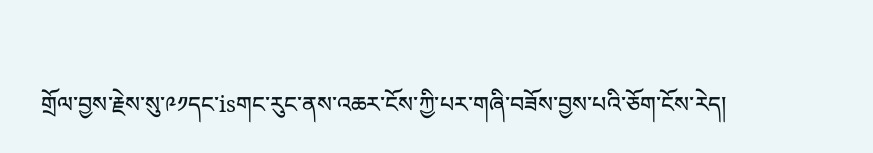གྲོལ་བྱས་རྗེས་སུ་༩༡དང་isགང་རུང་ནས་འཆར་ངོས་ཀྱི་པར་གཞི་བཟོས་བྱས་པའི་ཅོག་ངོས་རེད།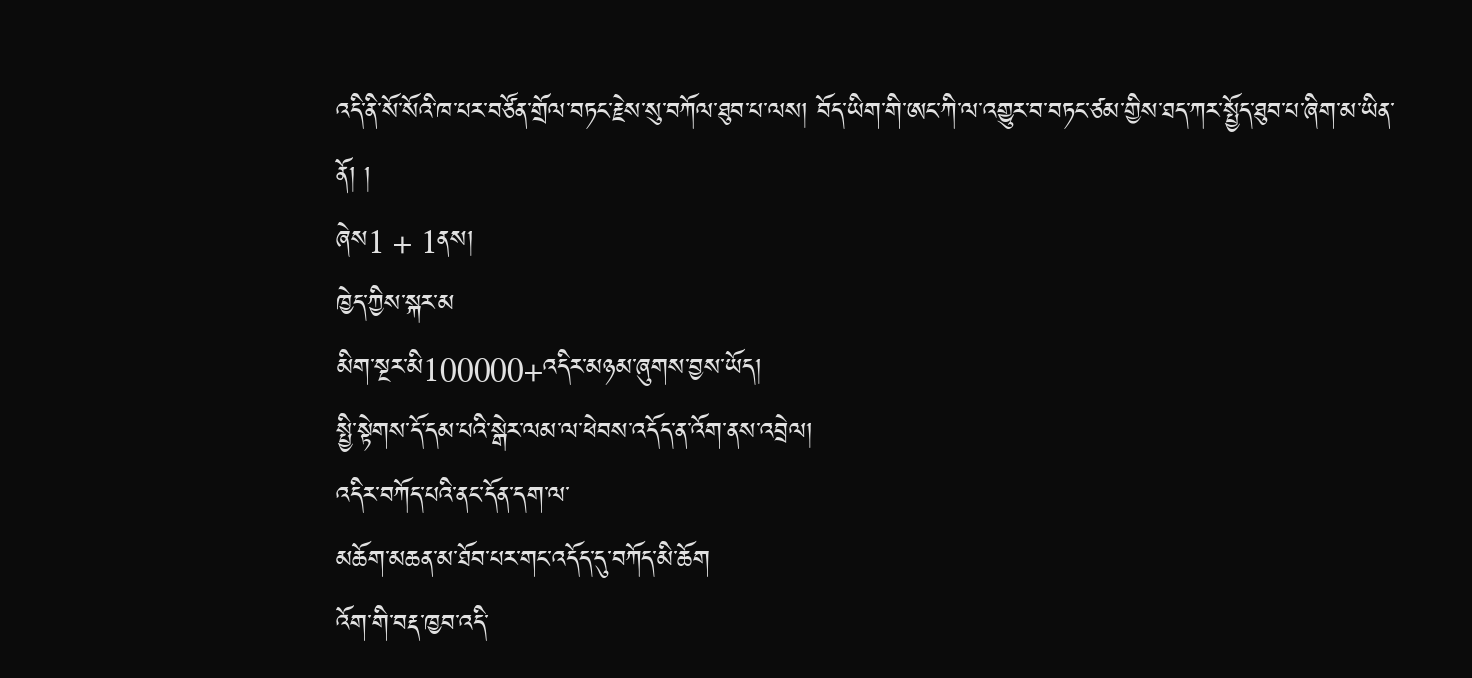འདི་ནི་སོ་སོའི་ཁ་པར་བཙོན་གྲོལ་བཏང་རྗེས་སུ་བཀོལ་ཐུབ་པ་ལས། བོད་ཡིག་གི་ཨང་ཀི་ལ་འགྱུར་བ་བཏང་ཙམ་གྱིས་ཐད་ཀར་སྤྱོད་ཐུབ་པ་ཞིག་མ་ཡིན་ནོ། །
ཞེས1 + 1ནས།
ཁྱེད་ཀྱིས་སྐར་མ
མིག་སྔར་མི100000+འདིར་མཉམ་ཞུགས་བྱས་ཡོད།
སྤྱི་སྟེགས་དོ་དམ་པའི་སྒེར་ལམ་ལ་ཕེབས་འདོད་ན་འོག་ནས་འབྲེལ།
འདིར་བཀོད་པའི་ནང་དོན་དག་ལ་
མཆོག་མཆན་མ་ཐོབ་པར་གང་འདོད་དུ་བཀོད་མི་ཆོག
འོག་གི་བརྡ་ཁྱབ་འདི་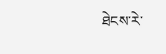ཐེངས་རེ་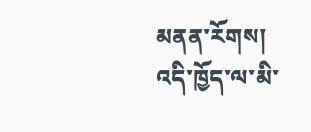མནན་རོགས།
འདི་ཁྱོད་ལ་མི་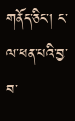གནོད་ཅིང་། ང་ལ་ཕན་པའི་བྱ་བ་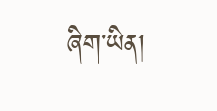ཞིག་ཡིན།